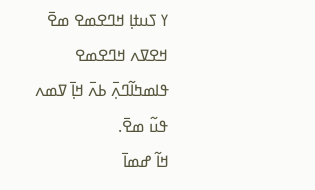ߌ ߖߎߙߊ߲ ߞߣߐߘߐ ߘߐ߫
ߞߐߜߍ ߞߣߐߘߐ ߟߊߘߤߊ߬ߣߍ߲߫ ߕߍ߫ ߞߊ߲߫ ߜߘߍ ߟߎ߬ ߘߐ߫.
ߞߊ߬ ߝߘߊ߫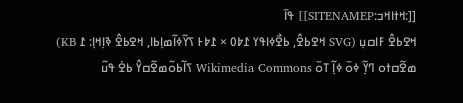[[:ߞߙߊߞߏ:SITENAMEP]] ߟߊ߫
ߞߐߕߐ߮ ߓߊߛߎ߲ (SVG ߞߐߕߐ߮, ߕߐ߯ߦߊߟߌ ߁߈߀ × ߁߈߅ ߖߌ߬ߦߊ߬ߘߊ߲ߕߊ, ߞߐߕߐ߮ ߢߊ߲ߞߊ߲: ߁ KB)
ߘߐ߬ߛߙߋ ߣߌ߲߬ ߦߋ߫ ߦߊ߲߬ ߠߋ߫ Wikimedia Commons ߖߊ߬ߕߋ߬ߘߐ߬ߛߌ߮ ߕߐ߭ ߟߎ߬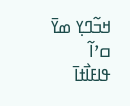ߞߏ߬ߣߌ߲ ߘߌ߫ ߛߴߊ߬ ߟߊߓߊ߯ߙߊ߫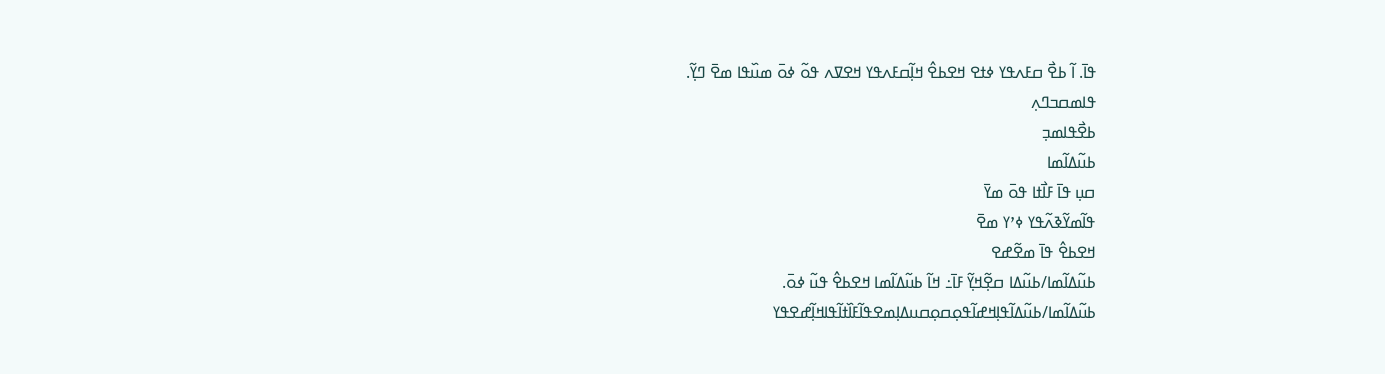ߟߊ߫. ߊ߬ ߕߐ߯ ߛߓߍߟߌ ߦߙߐ ߞߐߕߐ߮ ߞߊ߲߬ߛߓߍߟߌ ߞߐߜߍ ߟߋ߬ ߦߋ߫ ߘߎ߰ߟߊ ߘߐ߫ ߣߌ߲߬.
ߟߊߘߛߏߣߍ߲
ߕߐ߯ߟߊߘߏ߲
ߕߎ߬ߡߊ߬ߘߊ
ߛߎ߲ ߟߊ߫ ߓߊ߯ߙߊ ߟߋ߫ ߘߌ߫
ߟߊ߬ߘߌ߬ߢߍ߬ߟߌ ߦߴߌ ߘߐ߫
ߞߐߕߐ߮ ߟߊ߫ ߘߐ߬ߝߐ
ߕߎ߬ߡߊ߬ߘߊ/ߕߎ߬ߡߊ ߛߐ߲߬ߞߌ߲߬ ߓߊ߫߸ ߞߊ߬ ߕߎ߬ߡߊ߬ߘߊ ߞߐߕߐ߮ ߟߎ߬ ߦߋ߫.
ߕߎ߬ߡߊ߬ߘߊ/ߕߎ߬ߡߊ߬ߟߊ߲ߞߝߊ߬ߟߋ߲ߛߋ߲ߛߎߡߊ߲ߘߐߟߊ߬ߓߊ߰ߙߊ߬ߟߊߞߊ߲߬ߝߐߟߌ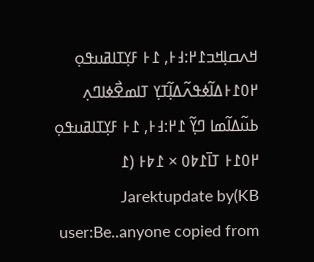ߞߍߛߊ߲ߞߏ߁߂:߃߅, ߁߅ ߓߌ߲ߠߊߥߎߟߋ߲ ߂߀߁߅ߡߊ߬ߦߟߍ߬ߡߊ߲߬ߠߌ߲ ߠߊߘߐ߯ߦߊߣߍ߲ ߕߎ߬ߡߊ߬ߘߊ ߣߌ߲߬ ߁߂:߃߅, ߁߅ ߓߌ߲ߠߊߥߎߟߋ߲ ߂߀߁߅ ߠߊ߫߁߈߀ × ߁߈߅ (߁ KB)Jarektupdate by user:Be..anyone copied from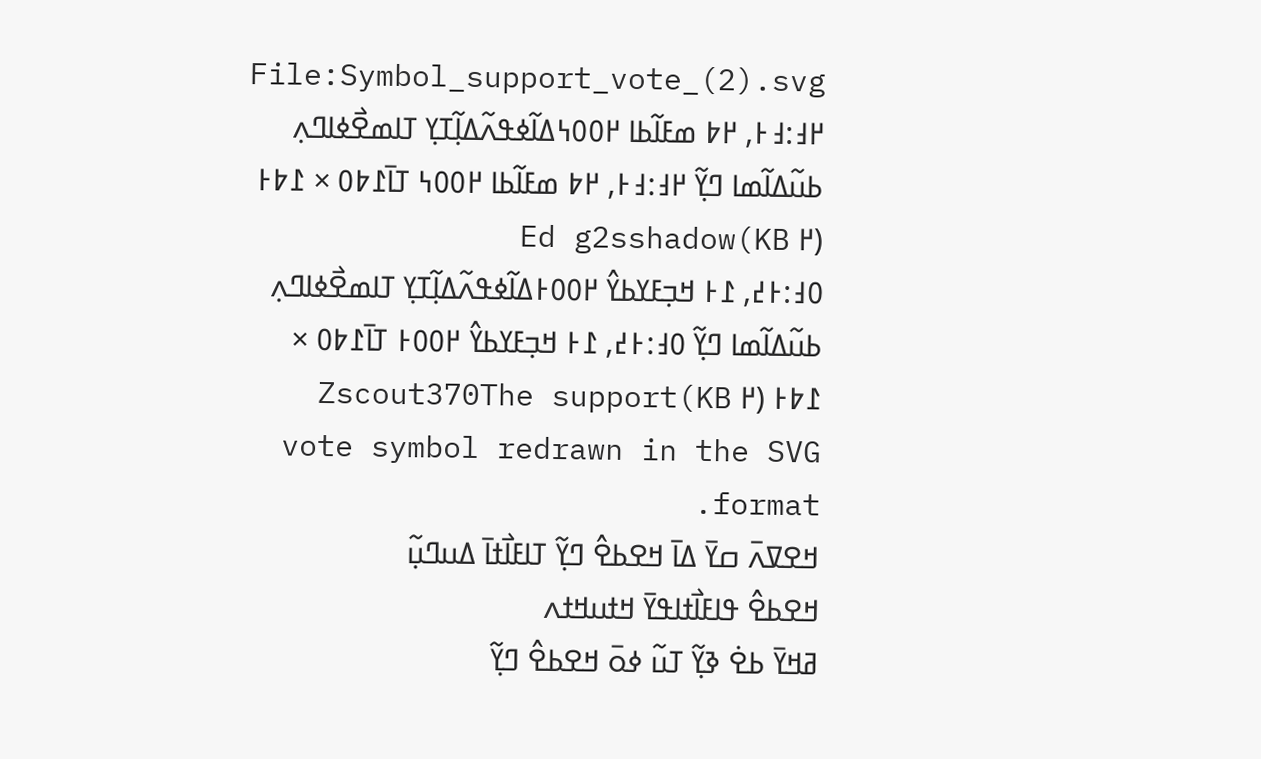File:Symbol_support_vote_(2).svg
߂߃:߃߅, ߂߈ ߘߓߊ߬ߕߊ ߂߀߀߆ߡߊ߬ߦߟߍ߬ߡߊ߲߬ߠߌ߲ ߠߊߘߐ߯ߦߊߣߍ߲ ߕߎ߬ߡߊ߬ߘߊ ߣߌ߲߬ ߂߃:߃߅, ߂߈ ߘߓߊ߬ߕߊ ߂߀߀߆ ߠߊ߫߁߈߀ × ߁߈߅ (߂ KB)Ed g2sshadow
߀߃:߅߄, ߁߅ ߞߏ߲ߓߌߕߌ߮ ߂߀߀߅ߡߊ߬ߦߟߍ߬ߡߊ߲߬ߠߌ߲ ߠߊߘߐ߯ߦߊߣߍ߲ ߕߎ߬ߡߊ߬ߘߊ ߣߌ߲߬ ߀߃:߅߄, ߁߅ ߞߏ߲ߓߌߕߌ߮ ߂߀߀߅ ߠߊ߫߁߈߀ × ߁߈߅ (߂ KB)Zscout370The support vote symbol redrawn in the SVG format.
ߞߐߜߍ߫ ߛߌ߫ ߡߊ߫ ߞߐߕߐ߮ ߣߌ߲߬ ߠߊߓߊ߯ߙߊ߫ ߡߎߣߎ߲߬
ߞߐߕߐ߮ ߟߊߓߊ߯ߙߊߟߌ߫ ߞߙߎߞߙߍ
ߥߞߌ߫ ߕߐ߭ ߢߌ߲߬ ߠߎ߬ ߦߋ߫ ߞߐߕߐ߮ ߣߌ߲߬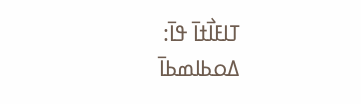ߠߊߓߊ߯ߙߊ߫ ߟߊ߫:
ߡߋߕߊߘߕߊ߫